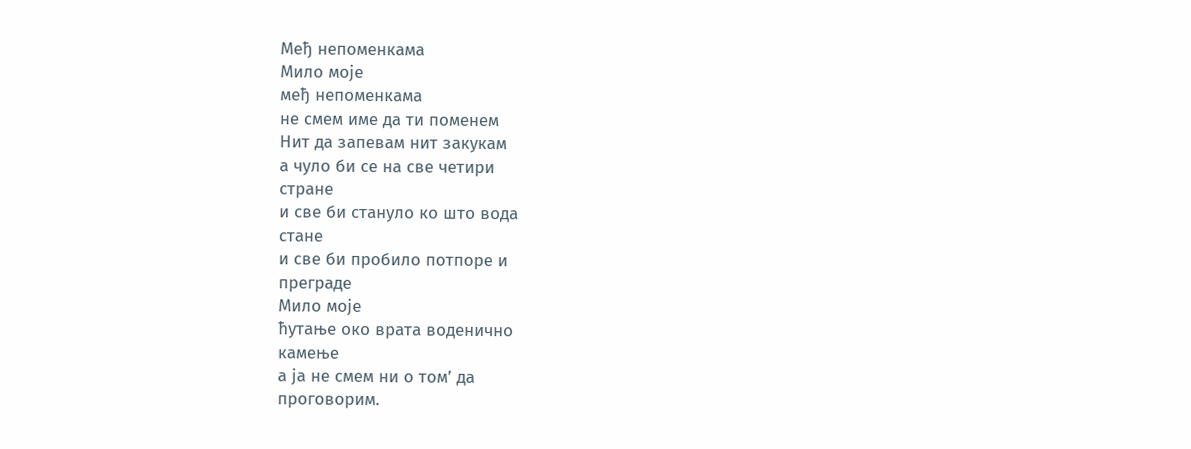Међ непоменкама
Мило моје
међ непоменкама
не смем име да ти поменем
Нит да запевам нит закукам
а чуло би се на све четири
стране
и све би стануло ко што вода
стане
и све би пробило потпоре и
преграде
Мило моје
ћутање око врата воденично
камење
а ја не смем ни о том’ да
проговорим.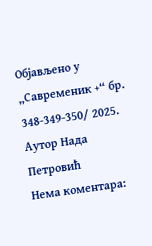Објављено у „Савременик +“ бр. 348-349-350/ 2025.
Аутор Нада Петровић
Нема коментара: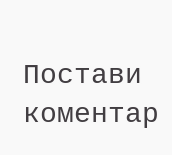Постави коментар